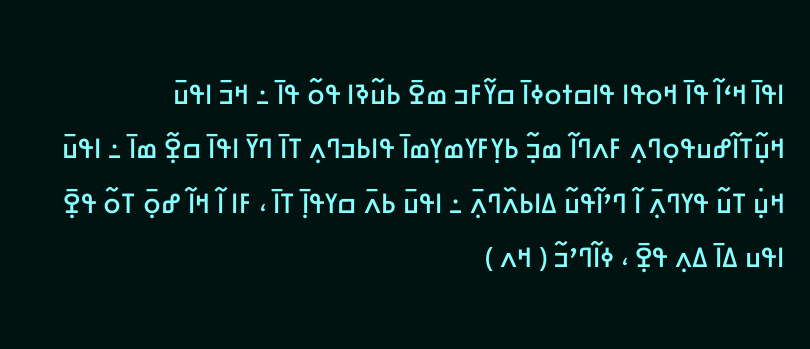ߊߟߊ߫ ߞߵߊ߬ ߟߊ߫ ߞߋߟߊ ߟߊߛߙߋߦߊ߫ ߛߌ߬ߓߏ ߘߐ߫ ߕߎ߬ߢߊ ߟߋ߬ ߟߊ߫ ߸ ߞߏ߫ ߊߟߎ߫ ߞߎ߲߬ߠߊ߬ߝߎߟߋ߲ߣߍ߲ ߓߍߣߊ߬ ߘߏ߲߬ ߕߌ߲ߓߌߘߌ߲ߘߊ߫ ߟߊߕߏߣߍ߲ ߠߊ߫ ߣߌ߫ ߊߟߊ߫ ߛߐ߲߬ ߘߊ߫ ߸ ߊߟߎ߫ ߞߎ߲߭ ߠߎ߬ ߟߌߣߍ߲߫ ߊ߬ ߣߴߊ߬ߟߎ߬ ߡߊߕߍ߰ߣߍ߲߫ ߸ ߊߟߎ߫ ߕߍ߫ ߛߌߟߊ߲߫ ߠߊ߫ ، ߓߊ ߊ߬ ߞߊ߬ ߝߋ߲߫ ߠߋ߬ ߟߐ߲߫ ߊߟߎ ߡߊ߫ ߡߍ߲ ߟߐ߲߫ ، ߦߊ߬ߣߴߏ߬ ( ߞߍ )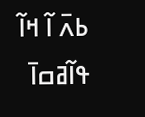ߕߍ߫ ߊ߬ ߞߊ߬ ߟߊ߬ߥߛߊ߫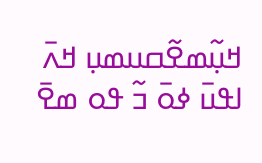ߞߎ߲߬ߘߐ߬ߛߎߘߎ߲ ߞߍ߫ ߊߟߎ߫ ߦߋ߫ ߏ߬ ߟߋ ߘߐ߫